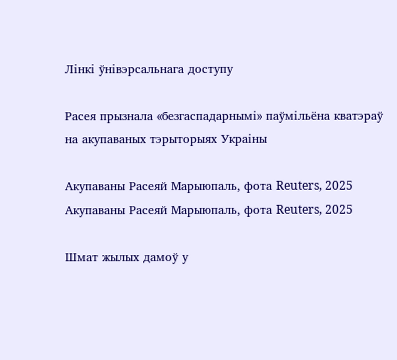Лінкі ўнівэрсальнага доступу

Расея прызнала «безгаспадарнымі» паўмільёна кватэраў на акупаваных тэрыторыях Украіны

Акупаваны Расеяй Марыюпаль, фота Reuters, 2025
Акупаваны Расеяй Марыюпаль, фота Reuters, 2025

Шмат жылых дамоў у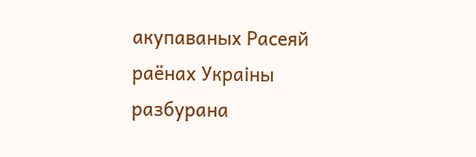акупаваных Расеяй раёнах Украіны разбурана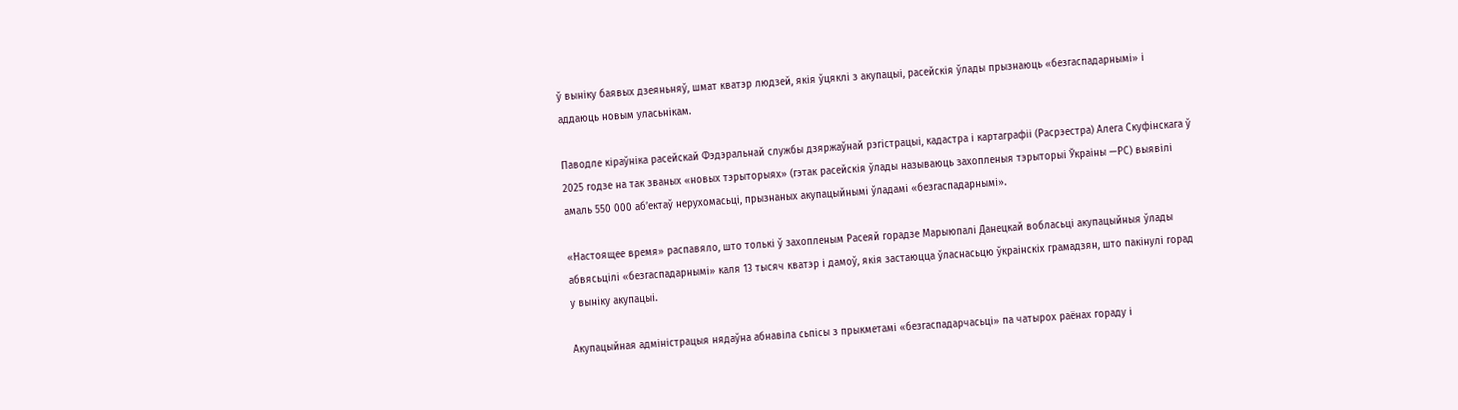ў выніку баявых дзеяньняў, шмат кватэр людзей, якія ўцяклі з акупацыі, расейскія ўлады прызнаюць «безгаспадарнымі» і аддаюць новым уласьнікам.

Паводле кіраўніка расейскай Фэдэральнай службы дзяржаўнай рэгістрацыі, кадастра і картаграфіі (Расрэестра) Алега Скуфінскага ў 2025 годзе на так званых «новых тэрыторыях» (гэтак расейскія ўлады называюць захопленыя тэрыторыі Ўкраіны —РС) выявілі амаль 550 000 аб’ектаў нерухомасьці, прызнаных акупацыйнымі ўладамі «безгаспадарнымі».

«Настоящее время» распавяло, што толькі ў захопленым Расеяй горадзе Марыюпалі Данецкай вобласьці акупацыйныя ўлады абвясьцілі «безгаспадарнымі» каля 13 тысяч кватэр і дамоў, якія застаюцца ўласнасьцю ўкраінскіх грамадзян, што пакінулі горад у выніку акупацыі.

Акупацыйная адміністрацыя нядаўна абнавіла сьпісы з прыкметамі «безгаспадарчасьці» па чатырох раёнах гораду і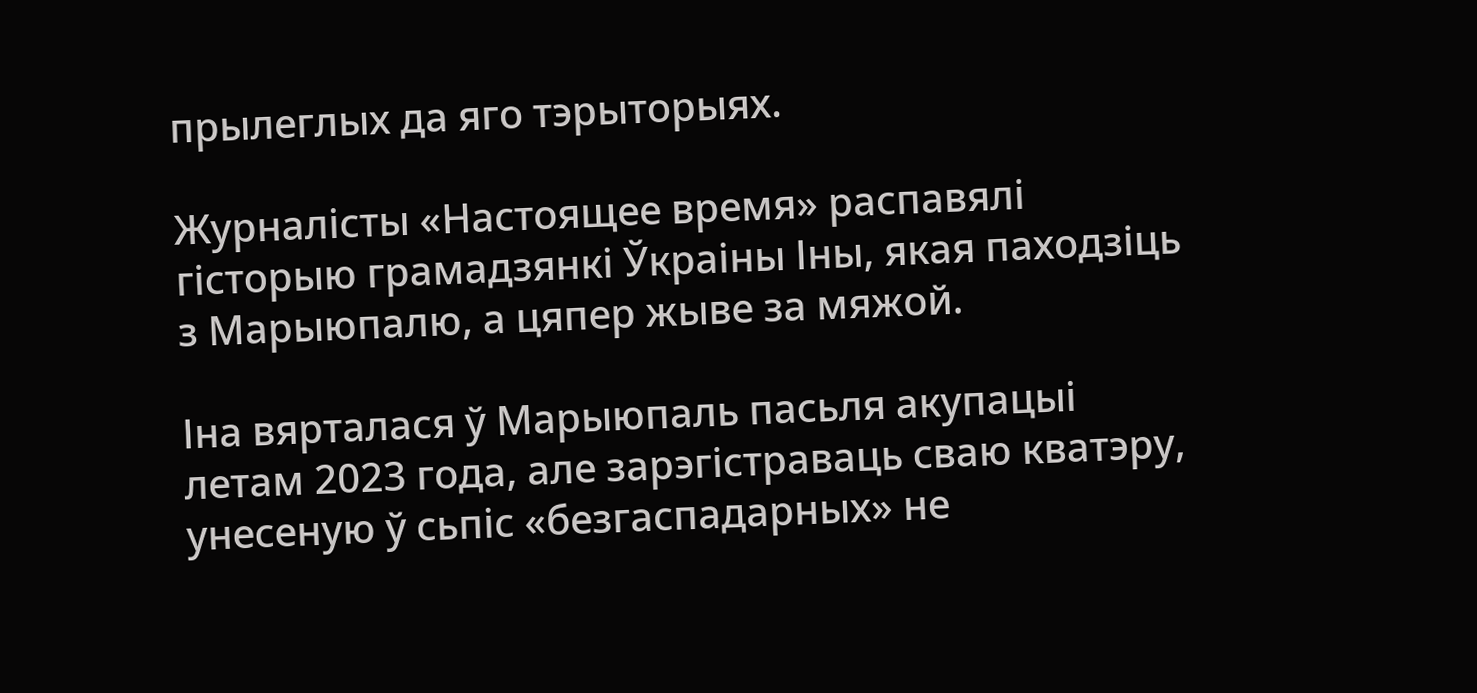прылеглых да яго тэрыторыях.

Журналісты «Настоящее время» распавялі гісторыю грамадзянкі Ўкраіны Іны, якая паходзіць з Марыюпалю, а цяпер жыве за мяжой.

Іна вярталася ў Марыюпаль пасьля акупацыі летам 2023 года, але зарэгістраваць сваю кватэру, унесеную ў сьпіс «безгаспадарных» не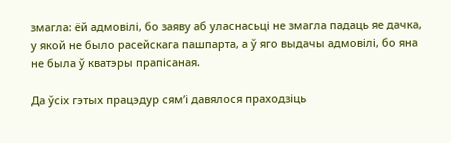змагла: ёй адмовілі, бо заяву аб уласнасьці не змагла падаць яе дачка, у якой не было расейскага пашпарта, а ў яго выдачы адмовілі, бо яна не была ў кватэры прапісаная.

Да ўсіх гэтых працэдур сямʼі давялося праходзіць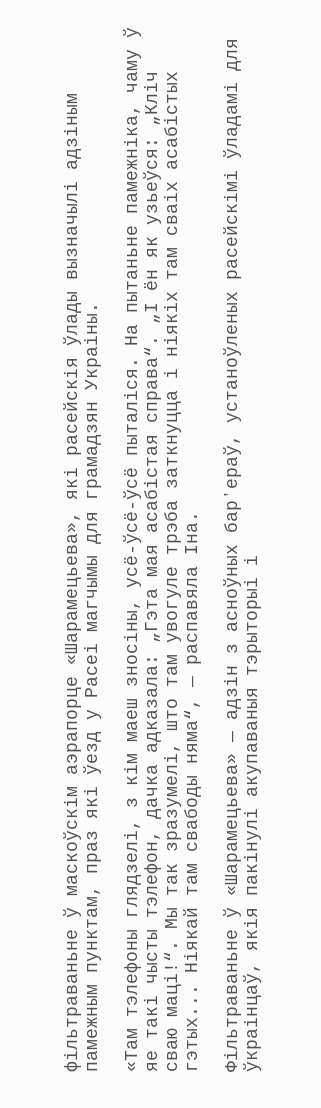фільтраваньне ў маскоўскім аэрапорце «Шарамецьева», які расейскія ўлады вызначылі адзіным памежным пунктам, праз які ўезд у Расеі магчымы для грамадзян Украіны.

«Там тэлефоны глядзелі, з кім маеш зносіны, усё-ўсё-ўсё пыталіся. На пытаньне памежніка, чаму ў яе такі чысты тэлефон, дачка адказала: „Гэта мая асабістая справа“. „І ён як узьеўся: „Кліч сваю маці!“. Мы так зразумелі, што там увогуле трэба заткнуцца і ніякіх там сваіх асабістых гэтых... Ніякай там свабоды няма“, — распавяла Іна.

Фільтраваньне ў «Шарамецьева» — адзін з асноўных барʼераў, устаноўленых расейскімі ўладамі для ўкраінцаў, якія пакінулі акупаваныя тэрыторыі і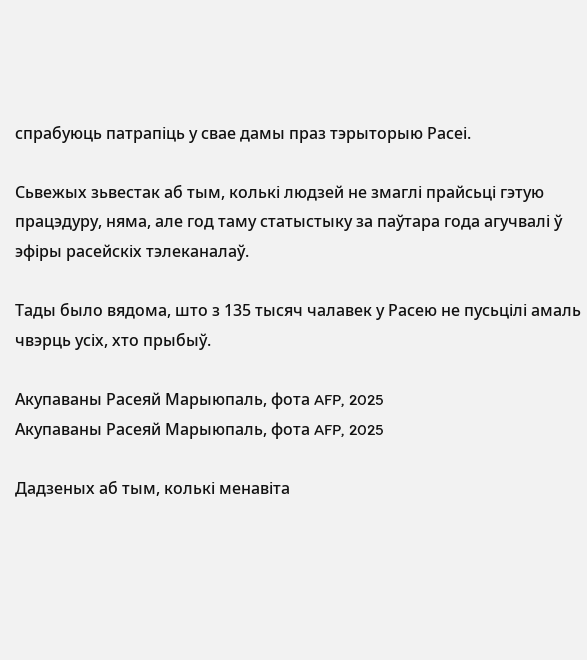спрабуюць патрапіць у свае дамы праз тэрыторыю Расеі.

Сьвежых зьвестак аб тым, колькі людзей не змаглі прайсьці гэтую працэдуру, няма, але год таму статыстыку за паўтара года агучвалі ў эфіры расейскіх тэлеканалаў.

Тады было вядома, што з 135 тысяч чалавек у Расею не пусьцілі амаль чвэрць усіх, хто прыбыў.

Акупаваны Расеяй Марыюпаль, фота AFP, 2025
Акупаваны Расеяй Марыюпаль, фота AFP, 2025

Дадзеных аб тым, колькі менавіта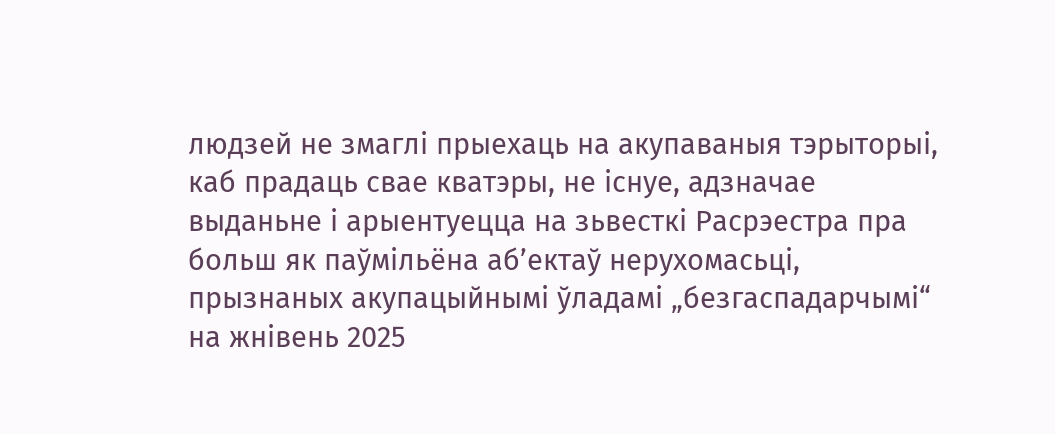людзей не змаглі прыехаць на акупаваныя тэрыторыі, каб прадаць свае кватэры, не існуе, адзначае выданьне і арыентуецца на зьвесткі Расрэестра пра больш як паўмільёна аб’ектаў нерухомасьці, прызнаных акупацыйнымі ўладамі „безгаспадарчымі“ на жнівень 2025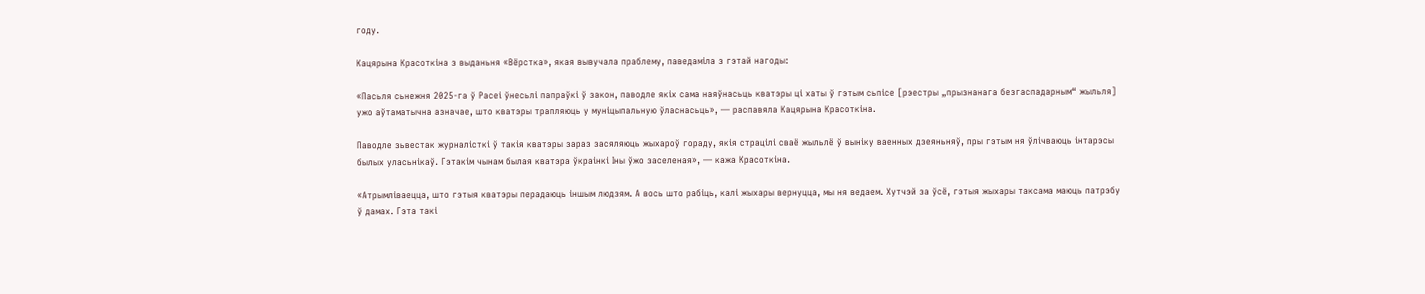году.

Кацярына Красоткіна з выданьня «Вёрстка», якая вывучала праблему, паведаміла з гэтай нагоды:

«Пасьля сьнежня 2025-га ў Расеі ўнесьлі папраўкі ў закон, паводле якіх сама наяўнасьць кватэры ці хаты ў гэтым сьпісе [рэестры „прызнанага безгаспадарным“ жыльля] ужо аўтаматычна азначае, што кватэры трапляюць у муніцыпальную ўласнасьць», — распавяла Кацярына Красоткіна.

Паводле зьвестак журналісткі ў такія кватэры зараз засяляюць жыхароў гораду, якія страцілі сваё жыльлё ў выніку ваенных дзеяньняў, пры гэтым ня ўлічваюць інтарэсы былых уласьнікаў. Гэтакім чынам былая кватэра ўкраінкі Іны ўжо заселеная», — кажа Красоткіна.

«Атрымліваецца, што гэтыя кватэры перадаюць іншым людзям. А вось што рабіць, калі жыхары вернуцца, мы ня ведаем. Хутчэй за ўсё, гэтыя жыхары таксама маюць патрэбу ў дамах. Гэта такі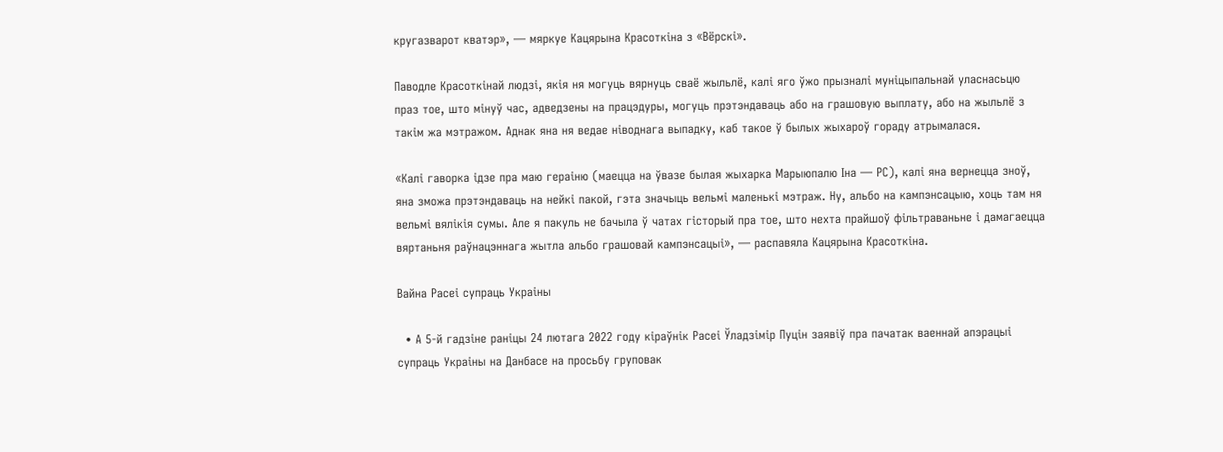кругазварот кватэр», — мяркуе Кацярына Красоткіна з «Вёрскі».

Паводле Красоткінай людзі, якія ня могуць вярнуць сваё жыльлё, калі яго ўжо прызналі муніцыпальнай уласнасьцю праз тое, што мінуў час, адведзены на працэдуры, могуць прэтэндаваць або на грашовую выплату, або на жыльлё з такім жа мэтражом. Аднак яна ня ведае ніводнага выпадку, каб такое ў былых жыхароў гораду атрымалася.

«Калі гаворка ідзе пра маю гераіню (маецца на ўвазе былая жыхарка Марыюпалю Іна — РС), калі яна вернецца зноў, яна зможа прэтэндаваць на нейкі пакой, гэта значыць вельмі маленькі мэтраж. Ну, альбо на кампэнсацыю, хоць там ня вельмі вялікія сумы. Але я пакуль не бачыла ў чатах гісторый пра тое, што нехта прайшоў фільтраваньне і дамагаецца вяртаньня раўнацэннага жытла альбо грашовай кампэнсацыі», — распавяла Кацярына Красоткіна.

Вайна Расеі супраць Украіны

  • А 5-й гадзіне раніцы 24 лютага 2022 году кіраўнік Расеі Ўладзімір Пуцін заявіў пра пачатак ваеннай апэрацыі супраць Украіны на Данбасе на просьбу груповак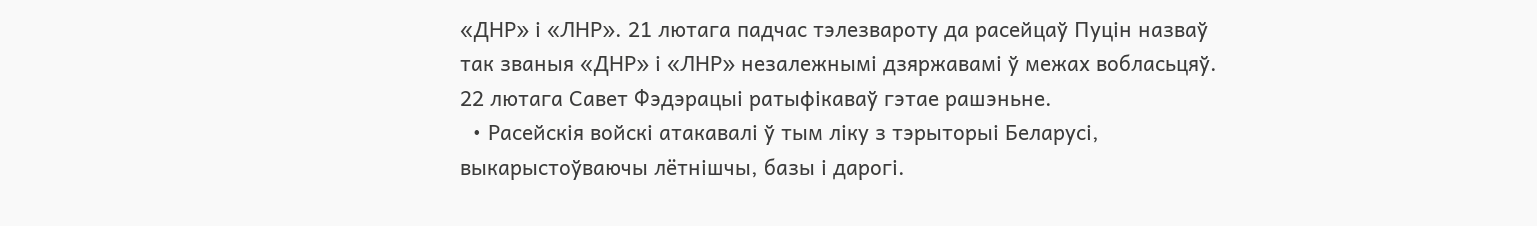«ДНР» і «ЛНР». 21 лютага падчас тэлезвароту да расейцаў Пуцін назваў так званыя «ДНР» і «ЛНР» незалежнымі дзяржавамі ў межах вобласьцяў. 22 лютага Савет Фэдэрацыі ратыфікаваў гэтае рашэньне.
  • Расейскія войскі атакавалі ў тым ліку з тэрыторыі Беларусі, выкарыстоўваючы лётнішчы, базы і дарогі.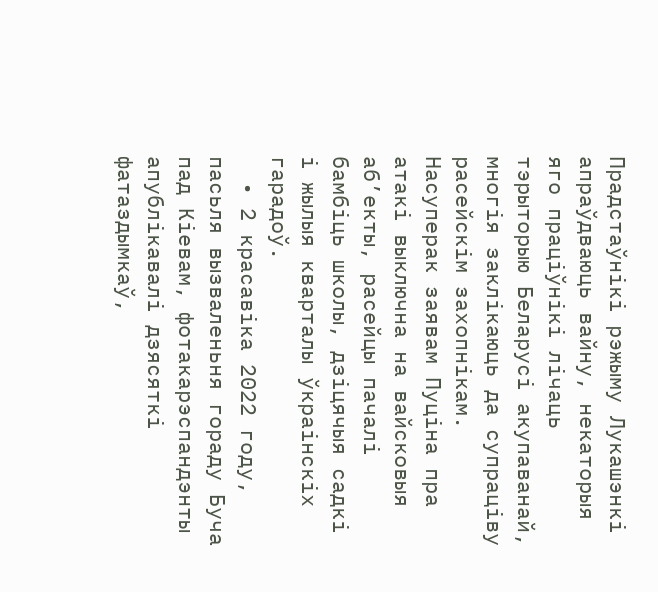Прадстаўнікі рэжыму Лукашэнкі апраўдваюць вайну, некаторыя яго праціўнікі лічаць тэрыторыю Беларусі акупаванай, многія заклікаюць да супраціву расейскім захопнікам. Насуперак заявам Пуціна пра атакі выключна на вайсковыя аб’екты, расейцы пачалі бамбіць школы, дзіцячыя садкі і жылыя кварталы ўкраінскіх гарадоў.
  • 2 красавіка 2022 году, пасьля вызваленьня гораду Буча пад Кіевам, фотакарэспандэнты апублікавалі дзясяткі фатаздымкаў,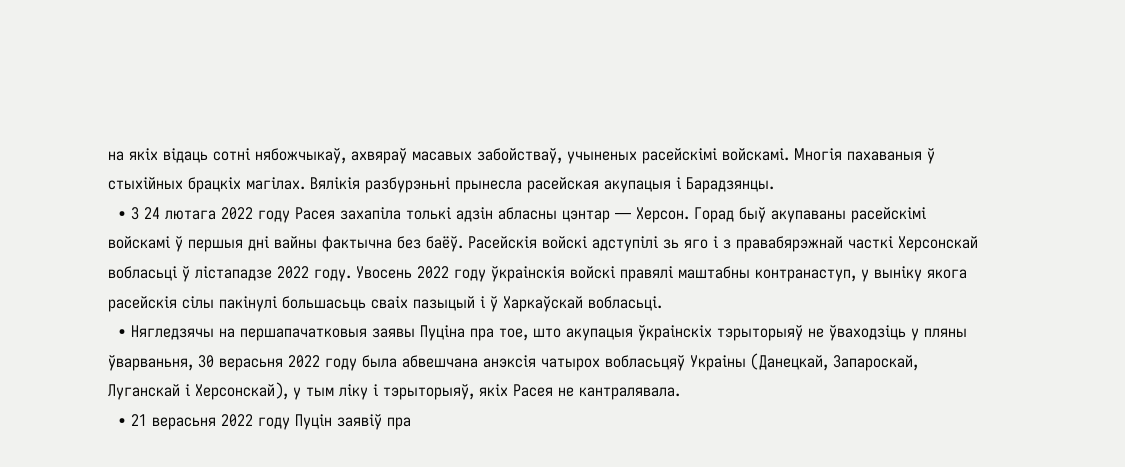на якіх відаць сотні нябожчыкаў, ахвяраў масавых забойстваў, учыненых расейскімі войскамі. Многія пахаваныя ў стыхійных брацкіх магілах. Вялікія разбурэньні прынесла расейская акупацыя і Барадзянцы.
  • З 24 лютага 2022 году Расея захапіла толькі адзін абласны цэнтар — Херсон. Горад быў акупаваны расейскімі войскамі ў першыя дні вайны фактычна без баёў. Расейскія войскі адступілі зь яго і з правабярэжнай часткі Херсонскай вобласьці ў лістападзе 2022 году. Увосень 2022 году ўкраінскія войскі правялі маштабны контранаступ, у выніку якога расейскія сілы пакінулі большасьць сваіх пазыцый і ў Харкаўскай вобласьці.
  • Нягледзячы на першапачатковыя заявы Пуціна пра тое, што акупацыя ўкраінскіх тэрыторыяў не ўваходзіць у пляны ўварваньня, 30 верасьня 2022 году была абвешчана анэксія чатырох вобласьцяў Украіны (Данецкай, Запароскай, Луганскай і Херсонскай), у тым ліку і тэрыторыяў, якіх Расея не кантралявала.
  • 21 верасьня 2022 году Пуцін заявіў пра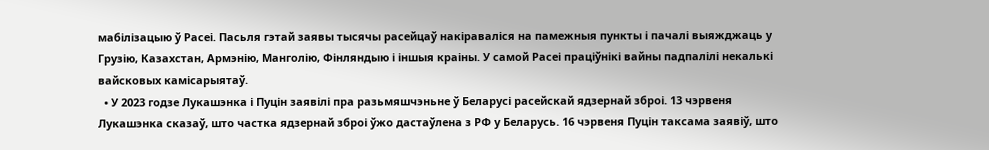мабілізацыю ў Расеі. Пасьля гэтай заявы тысячы расейцаў накіраваліся на памежныя пункты і пачалі выяжджаць у Грузію, Казахстан, Армэнію, Манголію, Фінляндыю і іншыя краіны. У самой Расеі праціўнікі вайны падпалілі некалькі вайсковых камісарыятаў.
  • У 2023 годзе Лукашэнка і Пуцін заявілі пра разьмяшчэньне ў Беларусі расейскай ядзернай зброі. 13 чэрвеня Лукашэнка сказаў, што частка ядзернай зброі ўжо дастаўлена з РФ у Беларусь. 16 чэрвеня Пуцін таксама заявіў, што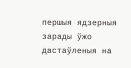першыя ядзерныя зарады ўжо дастаўленыя на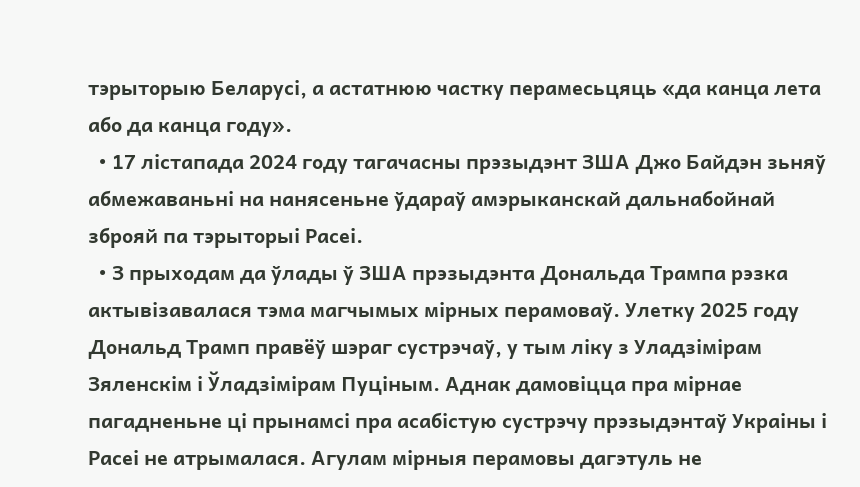тэрыторыю Беларусі, а астатнюю частку перамесьцяць «да канца лета або да канца году».
  • 17 лістапада 2024 году тагачасны прэзыдэнт ЗША Джо Байдэн зьняў абмежаваньні на нанясеньне ўдараў амэрыканскай дальнабойнай зброяй па тэрыторыі Расеі.
  • З прыходам да ўлады ў ЗША прэзыдэнта Дональда Трампа рэзка актывізавалася тэма магчымых мірных перамоваў. Улетку 2025 году Дональд Трамп правёў шэраг сустрэчаў, у тым ліку з Уладзімірам Зяленскім і Ўладзімірам Пуціным. Аднак дамовіцца пра мірнае пагадненьне ці прынамсі пра асабістую сустрэчу прэзыдэнтаў Украіны і Расеі не атрымалася. Агулам мірныя перамовы дагэтуль не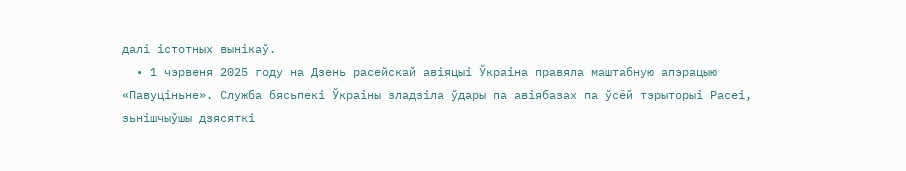далі істотных вынікаў.
  • 1 чэрвеня 2025 году на Дзень расейскай авіяцыі Ўкраіна правяла маштабную апэрацыю «Павуціньне». Служба бясьпекі Ўкраіны зладзіла ўдары па авіябазах па ўсёй тэрыторыі Расеі, зьнішчыўшы дзясяткі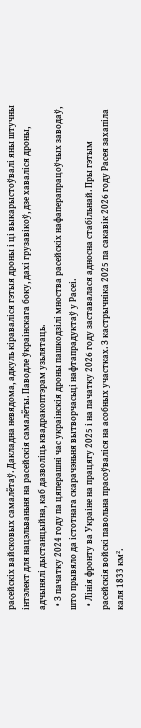расейскіх вайсковых самалётаў. Дакладна невядома, адкуль кіраваліся гэтыя дроны і ці выкарыстоўвалі яны штучны інтэлект для нацэльваньня на расейскія самалёты. Паводле ўкраінскага боку, дахі грузавікоў, дзе хаваліся дроны, адчынялі дыстанцыйна, каб дазволіць квадракоптэрам узьлятаць.
  • З пачатку 2024 году па цяперашні час украінскія дроны пашкодзілі мноства расейскіх нафаперапрацоўчых заводаў, што прывяло да істотнага скарачэньня вытворчасьці нафтапрадуктаў у Расеі.
  • Лінія фронту ва Украіне на працягу 2025 і на пачатку 2026 году заставалася адносна стабільнай. Пры гэтым расейскія войскі павольна прасоўваліся на асобных участках. З кастрычніка 2025 па сакавік 2026 году Расея захапіла каля 1833 км².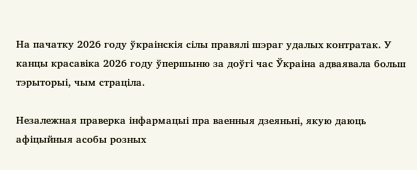На пачатку 2026 году ўкраінскія сілы правялі шэраг удалых контратак. У канцы красавіка 2026 году ўпершыню за доўгі час Ўкраіна адваявала больш тэрыторыі, чым страціла.

Незалежная праверка інфармацыі пра ваенныя дзеяньні, якую даюць афіцыйныя асобы розных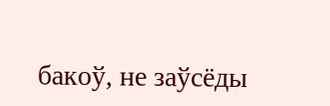бакоў, не заўсёды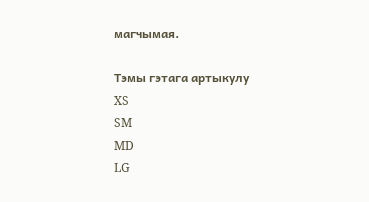магчымая.

Тэмы гэтага артыкулу
XS
SM
MD
LG